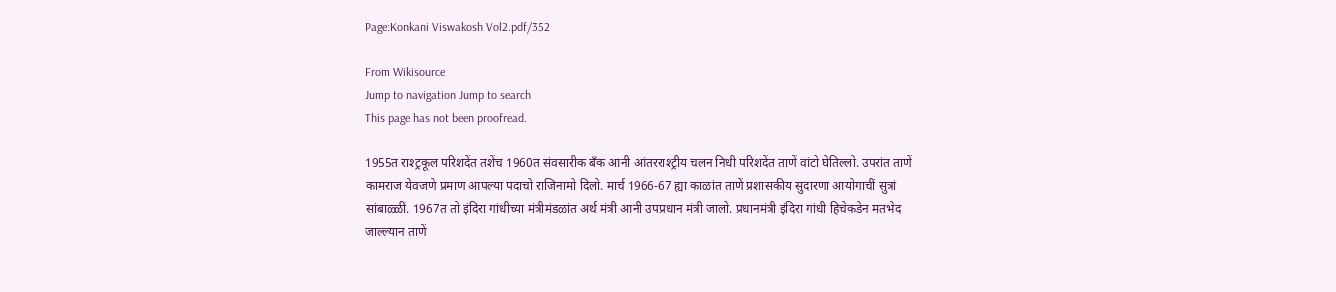Page:Konkani Viswakosh Vol2.pdf/352

From Wikisource
Jump to navigation Jump to search
This page has not been proofread.

1955त राश्ट्रकूल परिशदेंत तशेंच 1960त संवसारीक बँक आनी आंतरराश्ट्रीय चलन निधी परिशदेंत ताणें वांटो घेतिल्लो. उपरांत ताणें कामराज येवजणे प्रमाण आपल्या पदाचो राजिनामो दिलो. मार्च 1966-67 ह्या काळांत ताणें प्रशासकीय सुदारणा आयोगाचीं सुत्रां सांबाळ्ळीं. 1967त तो इंदिरा गांधीच्या मंत्रीमंडळांत अर्थ मंत्री आनी उपप्रधान मंत्री जालो. प्रधानमंत्री इंदिरा गांधी हिचेकडेन मतभेद जाल्ल्यान ताणें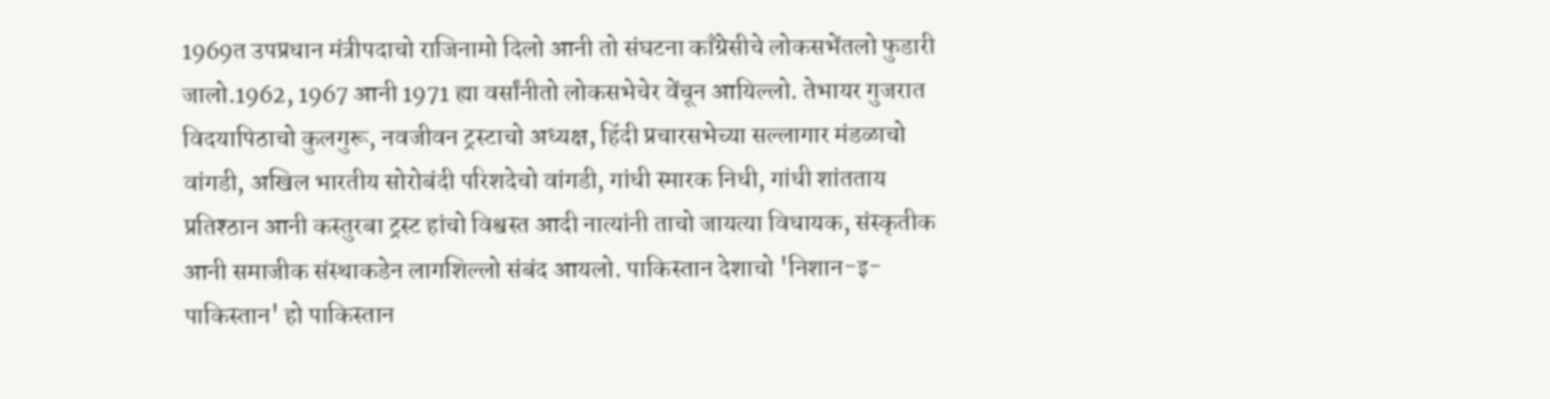1969त उपप्रधान मंत्रीपदाचो राजिनामो दिलो आनी तो संघटना काँग्रेसीचे लोकसभेंतलो फुडारी जालो.1962, 1967 आनी 1971 ह्या वर्सांनीतो लोकसभेचेर वेंचून आयिल्लो. तेभायर गुजरात विदयापिठाचो कुलगुरू, नवजीवन ट्रस्टाचो अध्यक्ष, हिंदी प्रचारसभेच्या सल्लागार मंडळाचो वांगडी, अखिल भारतीय सोरोबंदी परिशदेचो वांगडी, गांधी स्मारक निधी, गांधी शांतताय प्रतिश्ठान आनी कस्तुरबा ट्रस्ट हांचो विश्वस्त आदी नात्यांनी ताचो जायत्या विधायक, संस्कृतीक आनी समाजीक संस्थाकडेन लागशिल्लो संबंद आयलो. पाकिस्तान देशाचो 'निशान-इ-पाकिस्तान' हो पाकिस्तान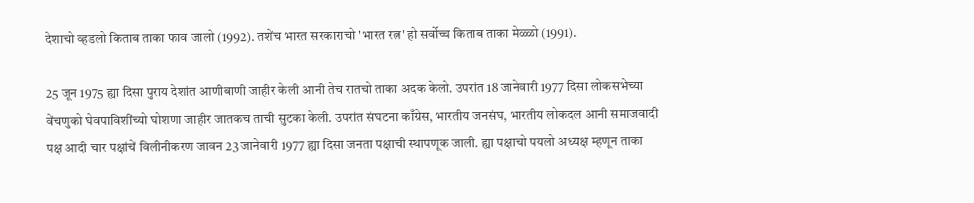देशाचो व्हडलो किताब ताका फाव जालो (1992). तशेंच भारत सरकाराचो 'भारत रत्न' हो सर्वोच्च किताब ताका मेळ्ळो (1991).

25 जून 1975 ह्या दिसा पुराय देशांत आणीबाणी जाहीर केली आनी तेच रातचो ताका अदक केलो. उपरांत 18 जानेवारी 1977 दिसा लोकसभेच्या वेंचणुको घेवपाविशींच्यो घोशणा जाहीर जातकच ताची सुटका केली. उपरांत संघटना काँग्रेस, भारतीय जनसंघ, भारतीय लोकदल आनी समाजवादी पक्ष आदी चार पक्षांचें विलीनीकरण जावन 23 जानेवारी 1977 ह्या दिसा जनता पक्षाची स्थापणूक जाली. ह्या पक्षाचो पयलो अध्यक्ष म्हणून ताका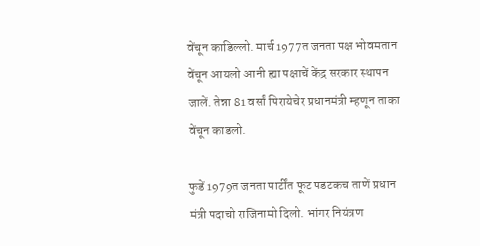वेंचून काडिल्लो. मार्च 1977त जनता पक्ष भोवमतान वेंचून आयलो आनी ह्या पक्षाचें केंद्र सरकार स्थापन जालें. तेन्ना 81 वर्सां पिरायेचेर प्रधानमंत्री म्हणून ताका वेंचून काडलो.

फुडें 1979त जनता पार्टींत फूट पडटकच ताणें प्रधान मंत्री पदाचो राजिनामो दिलो. भांगर नियंत्रण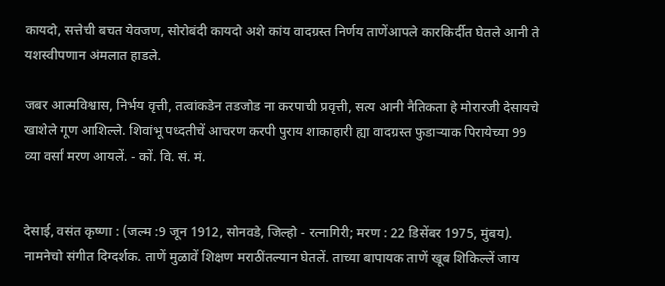कायदो, सत्तेची बचत येवजण, सोरोबंदी कायदो अशे कांय वादग्रस्त निर्णय ताणेंआपले कारकिर्दीत घेतले आनी ते यशस्वीपणान अंमलात हाडले.

जबर आत्मविश्वास, निर्भय वृत्ती, तत्वांकडेन तडजोड ना करपाची प्रवृत्ती, सत्य आनी नैतिकता हे मोरारजी देसायचे खाशेले गूण आशिल्ले. शिवांभू पध्दतीचें आचरण करपी पुराय शाकाहारी ह्या वादग्रस्त फुडाऱ्याक पिरायेच्या 99 व्या वर्सां मरण आयलें. - कों. वि. सं. मं.


देसाई, वसंत कृष्णा : (जल्म :9 जून 1912, सोनवडे, जिल्हो - रत्नागिरी; मरण : 22 डिसेंबर 1975, मुंबय). नामनेचो संगीत दिग्दर्शक. ताणें मुळावें शिक्षण मराठींतल्यान घेतलें. ताच्या बापायक ताणें खूब शिकिल्लें जाय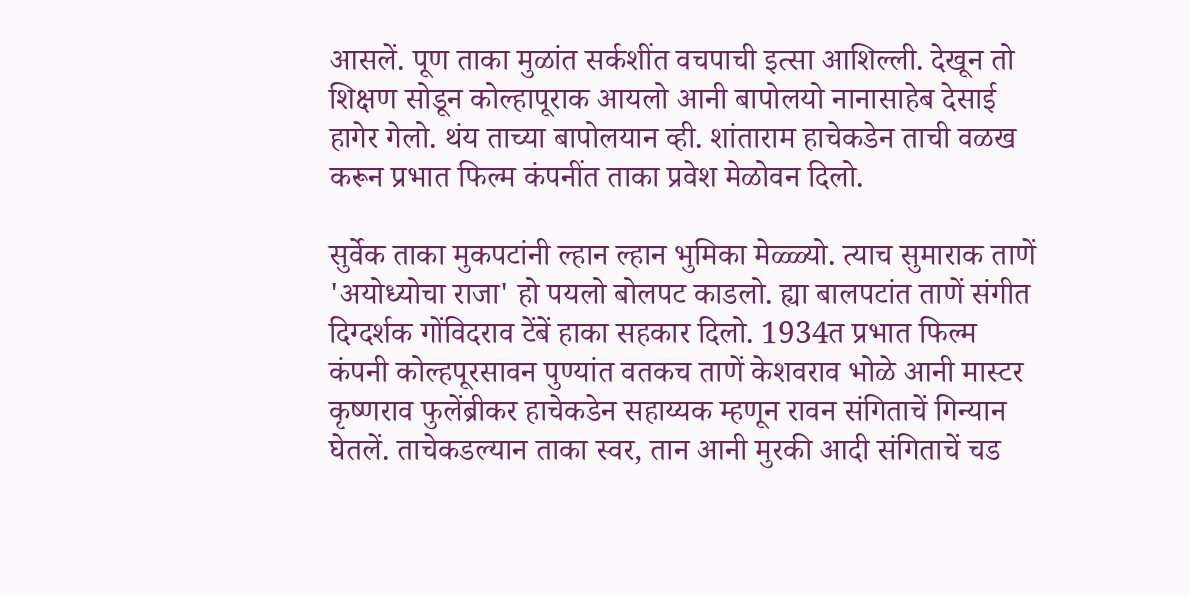आसलें. पूण ताका मुळांत सर्कशींत वचपाची इत्सा आशिल्ली. देखून तो शिक्षण सोडून कोल्हापूराक आयलो आनी बापोलयो नानासाहेब देसाई हागेर गेलो. थंय ताच्या बापोलयान व्ही. शांताराम हाचेकडेन ताची वळख करून प्रभात फिल्म कंपनींत ताका प्रवेश मेळोवन दिलो.

सुर्वेक ताका मुकपटांनी ल्हान ल्हान भुमिका मेळ्ळ्यो. त्याच सुमाराक ताणें 'अयोध्योचा राजा' हो पयलो बोलपट काडलो. ह्या बालपटांत ताणें संगीत दिग्दर्शक गोंविदराव टेंबें हाका सहकार दिलो. 1934त प्रभात फिल्म कंपनी कोल्हपूरसावन पुण्यांत वतकच ताणें केशवराव भोळे आनी मास्टर कृष्णराव फुलेंब्रीकर हाचेकडेन सहाय्यक म्हणून रावन संगिताचें गिन्यान घेतलें. ताचेकडल्यान ताका स्वर, तान आनी मुरकी आदी संगिताचें चड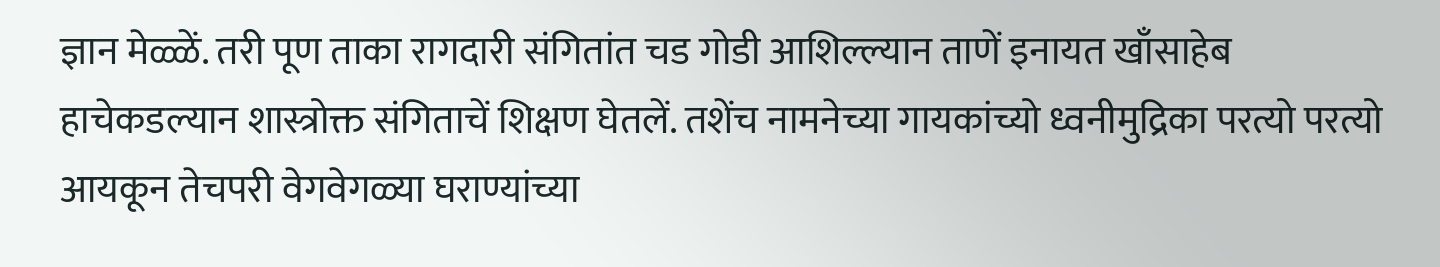ज्ञान मेळ्ळें. तरी पूण ताका रागदारी संगितांत चड गोडी आशिल्ल्यान ताणें इनायत खाँसाहेब हाचेकडल्यान शास्त्रोक्त संगिताचें शिक्षण घेतलें. तशेंच नामनेच्या गायकांच्यो ध्वनीमुद्रिका परत्यो परत्यो आयकून तेचपरी वेगवेगळ्या घराण्यांच्या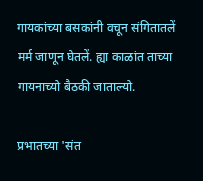गायकांच्या बसकांनी वचून संगितातलें मर्म जाणून घेतलें. ह्या काळांत ताच्या गायनाच्यो बैठकी जाताल्यो.

प्रभातच्या 'संत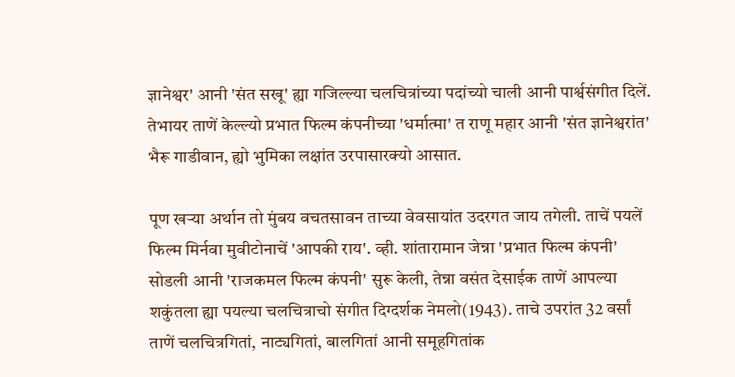ज्ञानेश्वर' आनी 'संत सखू' ह्या गजिल्ल्या चलचित्रांच्या पदांच्यो चाली आनी पार्श्वसंगीत दिलें. तेभायर ताणें केल्ल्यो प्रभात फिल्म कंपनीच्या 'धर्मात्मा' त राणू महार आनी 'संत ज्ञानेश्वरांत' भैरू गाडीवान, ह्यो भुमिका लक्षांत उरपासारक्यो आसात.

पूण खऱ्या अर्थान तो मुंबय वचतसावन ताच्या वेवसायांत उदरगत जाय तगेली. ताचें पयलें फिल्म मिर्नवा मुवीटोनाचें 'आपकी राय'. व्ही. शांतारामान जेन्ना 'प्रभात फिल्म कंपनी' सोडली आनी 'राजकमल फिल्म कंपनी' सुरू केली, तेन्ना वसंत देसाईक ताणें आपल्या शकुंतला ह्या पयल्या चलचित्राचो संगीत दिग्दर्शक नेमलो(1943). ताचे उपरांत 32 वर्सां ताणें चलचित्रगितां, नाट्यगितां, बालगितां आनी समूहगितांक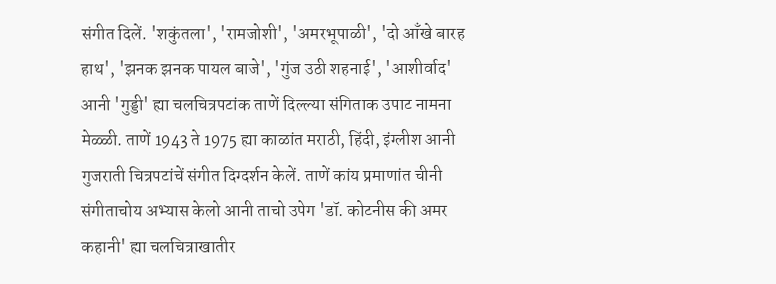संगीत दिलें. 'शकुंतला', 'रामजोशी', 'अमरभूपाळी', 'दो आँखे बारह हाथ', 'झनक झनक पायल बाजे', 'गुंज उठी शहनाई', 'आशीर्वाद' आनी 'गुड्डी' ह्या चलचित्रपटांक ताणें दिल्ल्या संगिताक उपाट नामना मेळ्ळी. ताणें 1943 ते 1975 ह्या काळांत मराठी, हिंदी, इंग्लीश आनी गुजराती चित्रपटांचें संगीत दिग्दर्शन केलें. ताणें कांय प्रमाणांत चीनी संगीताचोय अभ्यास केलो आनी ताचो उपेग 'डॉ. कोटनीस की अमर कहानी' ह्या चलचित्राखातीर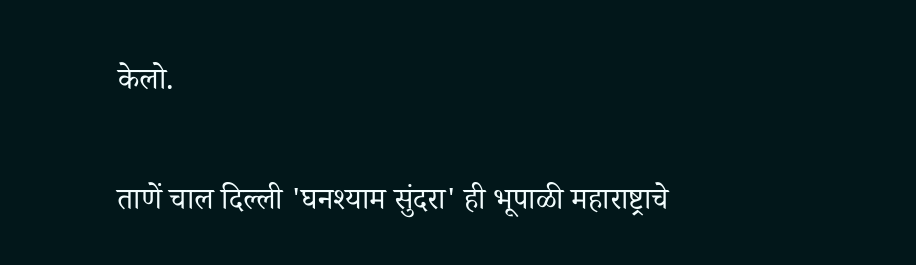केलो.

ताणें चाल दिल्ली 'घनश्याम सुंदरा' ही भूपाळी महाराष्ट्राचे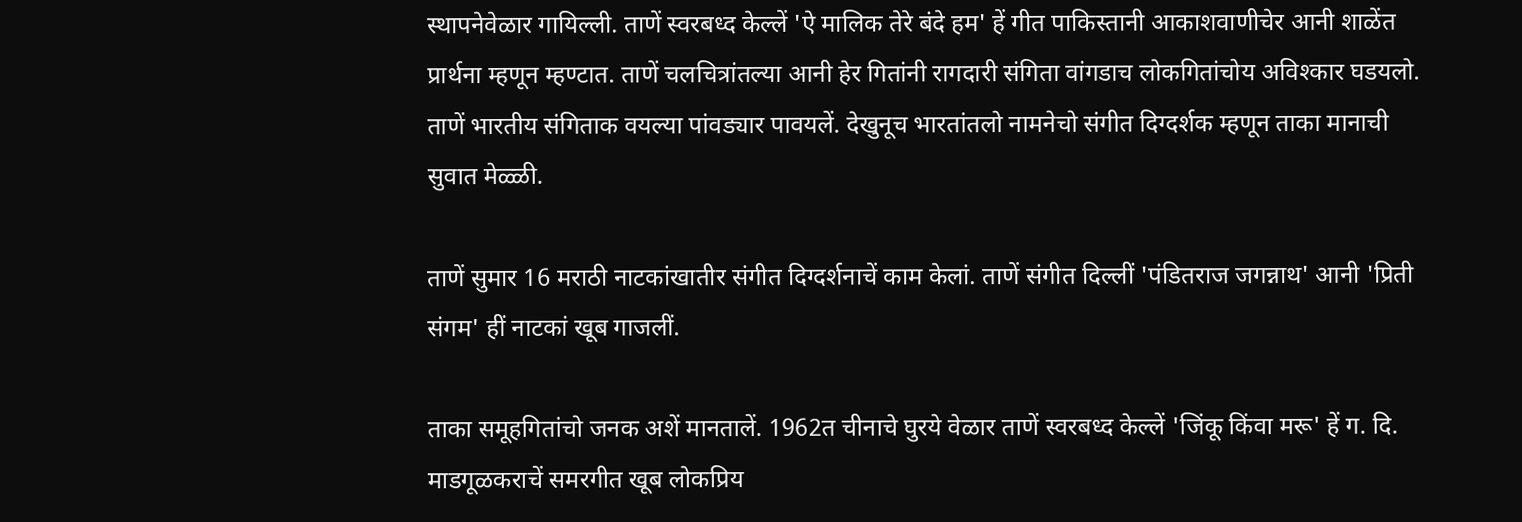स्थापनेवेळार गायिल्ली. ताणें स्वरबध्द केल्लें 'ऐ मालिक तेरे बंदे हम' हें गीत पाकिस्तानी आकाशवाणीचेर आनी शाळेंत प्रार्थना म्हणून म्हण्टात. ताणें चलचित्रांतल्या आनी हेर गितांनी रागदारी संगिता वांगडाच लोकगितांचोय अविश्कार घडयलो. ताणें भारतीय संगिताक वयल्या पांवड्यार पावयलें. देखुनूच भारतांतलो नामनेचो संगीत दिग्दर्शक म्हणून ताका मानाची सुवात मेळ्ळी.

ताणें सुमार 16 मराठी नाटकांखातीर संगीत दिग्दर्शनाचें काम केलां. ताणें संगीत दिल्लीं 'पंडितराज जगन्नाथ' आनी 'प्रिती संगम' हीं नाटकां खूब गाजलीं.

ताका समूहगितांचो जनक अशें मानतालें. 1962त चीनाचे घुरये वेळार ताणें स्वरबध्द केल्लें 'जिंकू किंवा मरू' हें ग. दि. माडगूळकराचें समरगीत खूब लोकप्रिय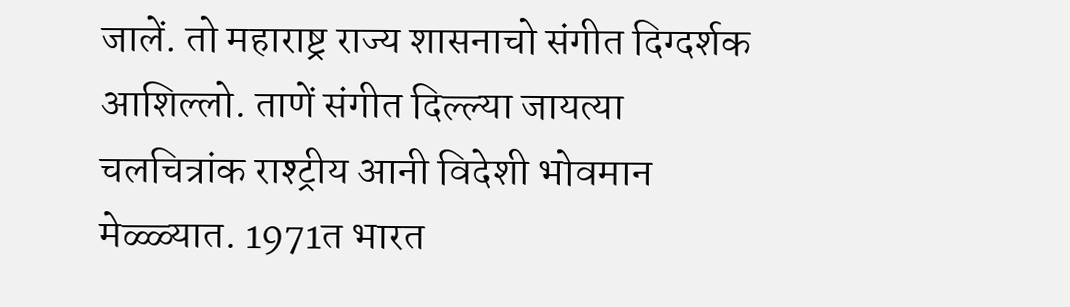जालें. तो महाराष्ट्र राज्य शासनाचो संगीत दिग्दर्शक आशिल्लो. ताणें संगीत दिल्ल्या जायत्या चलचित्रांक राश्ट्रीय आनी विदेशी भोवमान मेळ्ळ्यात. 1971त भारत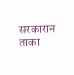सरकारान ताका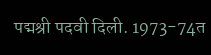पद्मश्री पदवी दिली. 1973-74त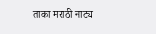ताका मराठी नाट्य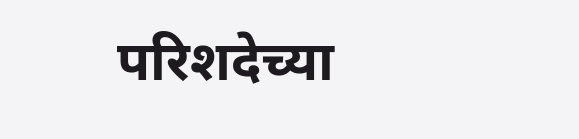परिशदेच्या